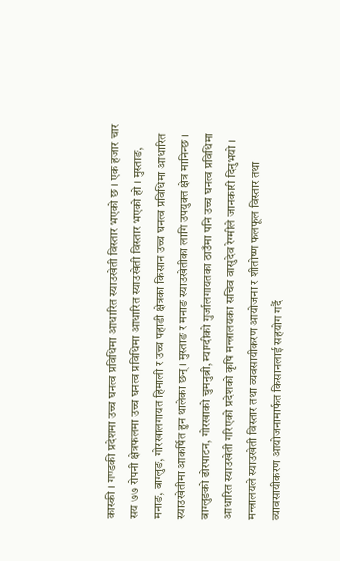कास्की । गण्डकी प्रदेशमा उच्च घनत्व प्रविधिमा आधारित स्याउखेती विस्तार भएको छ । एक हजार चार सय ७७ रोपनी क्षेत्रफलमा उच्च घनत्व प्रविधिमा आधारित स्याउखेती विस्तार भएको हो । मुस्ताङ, मनाङ, बाग्लुङ, गोरखालगायत हिमाली र उच्च पहाडी क्षेत्रका किसान उच्च घनत्व प्रविधिमा आधारित स्याउखेतीमा आकर्षित हुन थालेका छन् । मुस्ताङ र मनाङ स्याउखेतीका लागि उपयुक्त क्षेत्र मानिन्छ ।
बाग्लुङको ढोरपाटन, गोरखाको चुमनुब्री, म्याग्दीको गुर्जालगायतका ठाउँमा पनि उच्च घनत्व प्रविधिमा आधारित स्याउखेती गरिएको प्रदेशको कृषि मन्त्रालयका सचिव वासुदेव रेग्मीले जानकारी दिनुभयो । मन्त्रालयले स्याउखेती विस्तार तथा व्यवसायीकरण आयोजना र शीतोष्ण फलफूल विस्तार तथा व्यावसायीकरण आयोजनामार्फत किसानलाई सहयोग गर्दै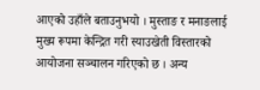आएको उहाँले बताउनुभयो । मुस्ताङ र मनाङलाई मुख्य रूपमा केन्द्रित गरी स्याउखेती विस्तारको आयोजना सञ्चालन गरिएको छ । अन्य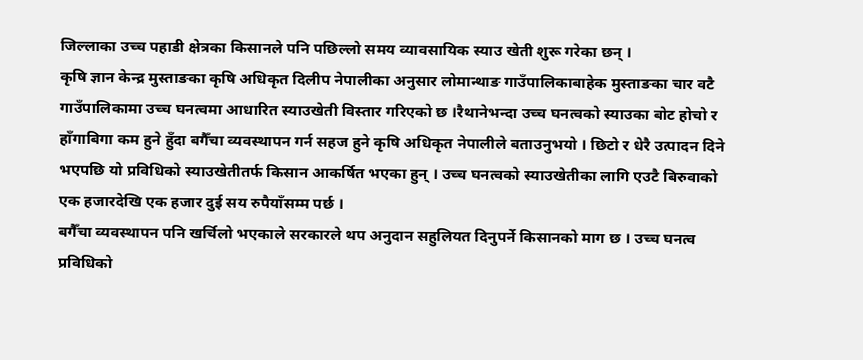जिल्लाका उच्च पहाडी क्षेत्रका किसानले पनि पछिल्लो समय व्यावसायिक स्याउ खेती शुरू गरेका छन् ।
कृषि ज्ञान केन्द्र मुस्ताङका कृषि अधिकृत दिलीप नेपालीका अनुसार लोमान्थाङ गाउँपालिकाबाहेक मुस्ताङका चार वटै गाउँपालिकामा उच्च घनत्वमा आधारित स्याउखेती विस्तार गरिएको छ ।रैथानेभन्दा उच्च घनत्वको स्याउका बोट होचो र हाँगाबिगा कम हुने हुँदा बगैँचा व्यवस्थापन गर्न सहज हुने कृषि अधिकृत नेपालीले बताउनुभयो । छिटो र धेरै उत्पादन दिने भएपछि यो प्रविधिको स्याउखेतीतर्फ किसान आकर्षित भएका हुन् । उच्च घनत्वको स्याउखेतीका लागि एउटै बिरुवाको एक हजारदेखि एक हजार दुई सय रुपैयाँसम्म पर्छ ।
बगैँचा व्यवस्थापन पनि खर्चिलो भएकाले सरकारले थप अनुदान सहुलियत दिनुपर्ने किसानको माग छ । उच्च घनत्व प्रविधिको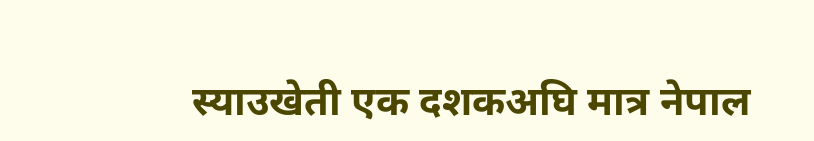स्याउखेती एक दशकअघि मात्र नेपाल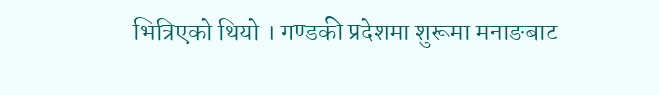भित्रिएको थियो । गण्डकी प्रदेशमा शुरूमा मनाङबाट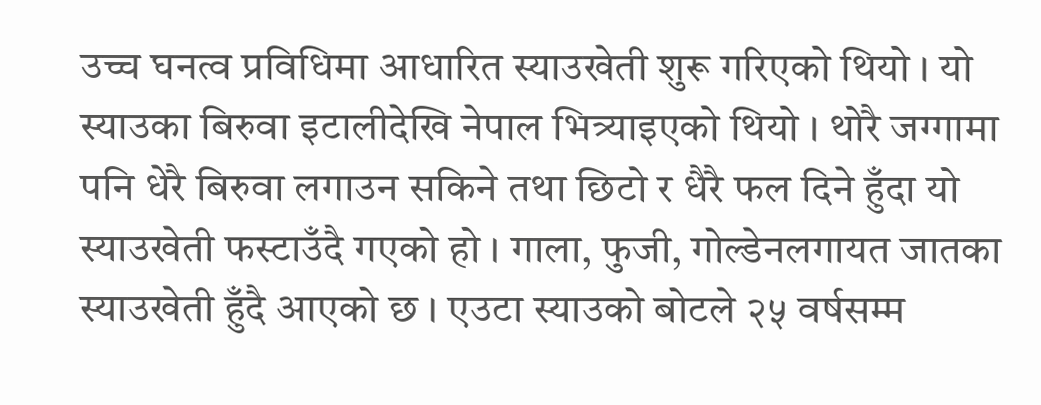उच्च घनत्व प्रविधिमा आधारित स्याउखेती शुरू गरिएको थियो । यो स्याउका बिरुवा इटालीदेखि नेपाल भित्र्याइएको थियो । थोरै जग्गामा पनि धेरै बिरुवा लगाउन सकिने तथा छिटो र धैरै फल दिने हुँदा यो स्याउखेती फस्टाउँदै गएको हो । गाला, फुजी, गोल्डेनलगायत जातका स्याउखेती हुँदै आएको छ । एउटा स्याउको बोटले २५ वर्षसम्म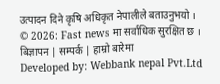उत्पादन दिने कृषि अधिकृत नेपालीले बताउनुभयो ।
© 2026: Fast news मा सर्वाधिक सुरक्षित छ । बिज्ञापन | सम्पर्क | हाम्रो बारेमा
Developed by: Webbank nepal Pvt.Ltd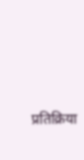प्रतिक्रिया